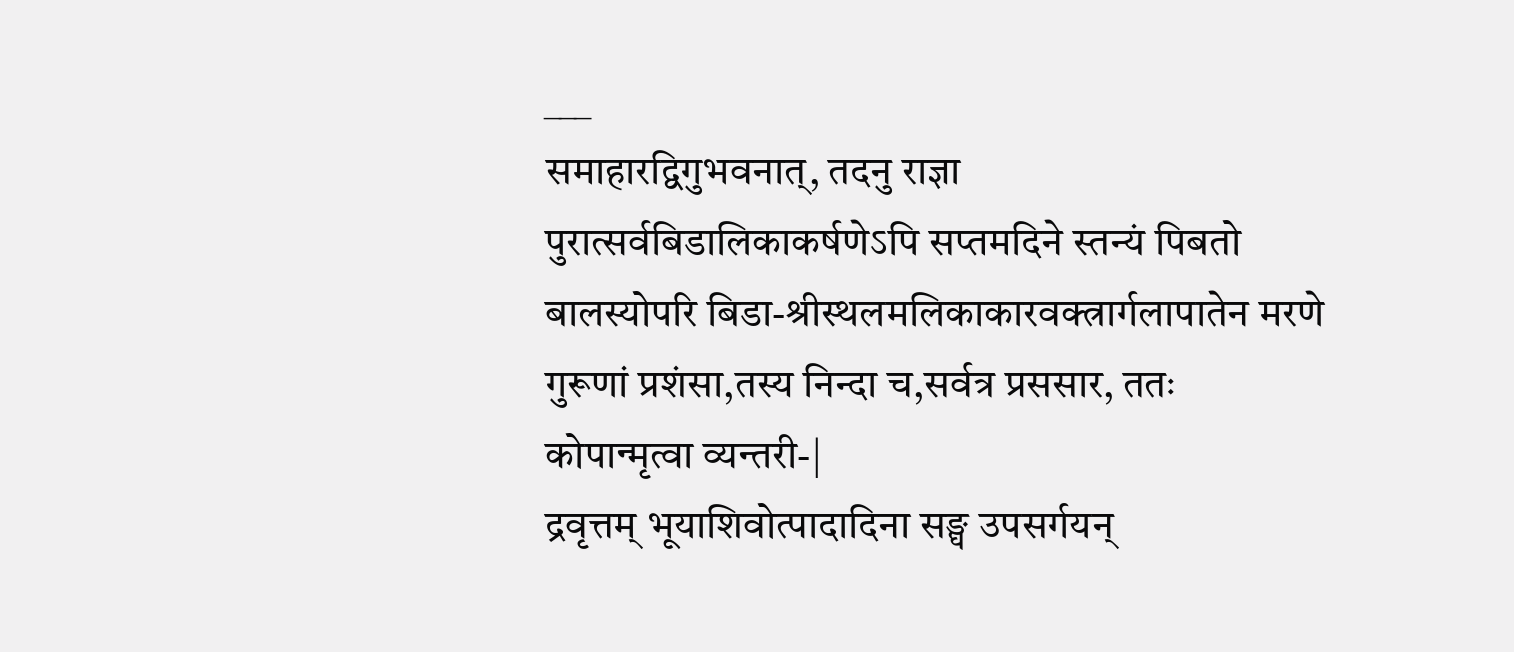___
समाहारद्विगुभवनात्, तदनु राज्ञा पुरात्सर्वबिडालिकाकर्षणेऽपि सप्तमदिने स्तन्यं पिबतो बालस्योपरि बिडा-श्रीस्थलमलिकाकारवक्त्रार्गलापातेन मरणे गुरूणां प्रशंसा,तस्य निन्दा च,सर्वत्र प्रससार, ततः कोपान्मृत्वा व्यन्तरी-|
द्रवृत्तम् भूयाशिवोत्पादादिना सङ्घ उपसर्गयन्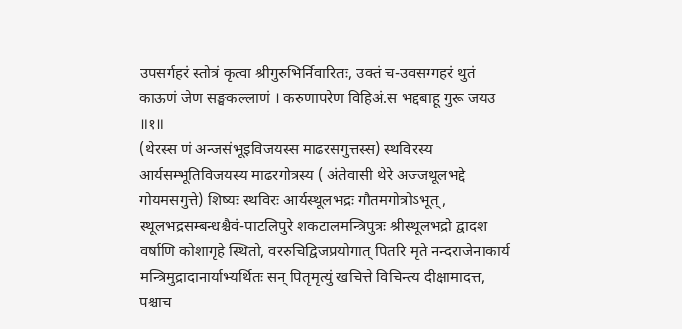उपसर्गहरं स्तोत्रं कृत्वा श्रीगुरुभिर्निवारितः, उक्तं च-उवसग्गहरं थुतं काऊणं जेण सङ्घकल्लाणं । करुणापरेण विहिअं.स भद्दबाहू गुरू जयउ ॥१॥
(थेरस्स णं अन्जसंभूइविजयस्स माढरसगुत्तस्स) स्थविरस्य आर्यसम्भूतिविजयस्य माढरगोत्रस्य ( अंतेवासी थेरे अज्जथूलभद्दे गोयमसगुत्ते) शिष्यः स्थविरः आर्यस्थूलभद्रः गौतमगोत्रोऽभूत्, स्थूलभद्रसम्बन्धश्चैवं-पाटलिपुरे शकटालमन्त्रिपुत्रः श्रीस्थूलभद्रो द्वादश वर्षाणि कोशागृहे स्थितो, वररुचिद्विजप्रयोगात् पितरि मृते नन्दराजेनाकार्य मन्त्रिमुद्रादानार्याभ्यर्थितः सन् पितृमृत्युं खचित्ते विचिन्त्य दीक्षामादत्त, पश्चाच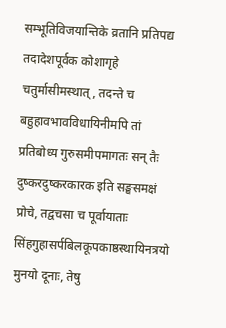सम्भूतिविजयान्तिके व्रतानि प्रतिपद्य तदादेशपूर्वक कोशागृहे चतुर्मासीमस्थात्, तदन्ते च बहुहावभावविधायिनीमपि तां प्रतिबोध्य गुरुसमीपमागतः सन् तैः दुष्करदुष्करकारक इति सङ्घसमक्षं प्रोचे, तद्वचसा च पूर्वायाताः सिंहगुहासर्पबिलकूपकाष्ठस्थायिनत्रयो मुनयो दूनाः, तेषु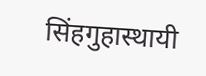सिंहगुहास्थायी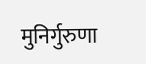मुनिर्गुरुणा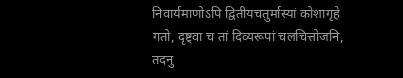निवार्यमाणोऽपि द्वितीयचतुर्मास्यां कोशागृहे गतो, दृष्ट्वा च तां दिव्यरूपां चलचित्तोजनि, तदनु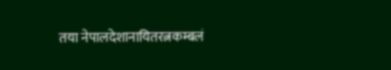तया नेपालदेशानायितरत्नकम्बलं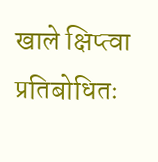खाले क्षिप्त्वा प्रतिबोधितः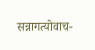सन्नागत्योवाच-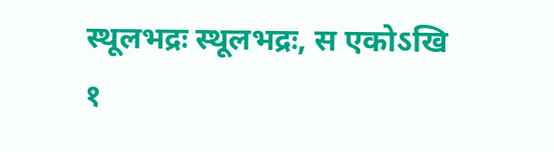स्थूलभद्रः स्थूलभद्रः, स एकोऽखि
१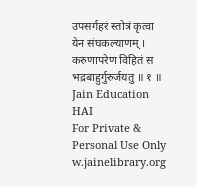उपसर्गहरं स्तोत्रं कृत्वा येन संघकल्याणम् । करुणापरेण विहितं स भद्रबाहुर्गुरुर्जयतु ॥ १ ॥
Jain Education HAI
For Private & Personal Use Only
w.jainelibrary.org